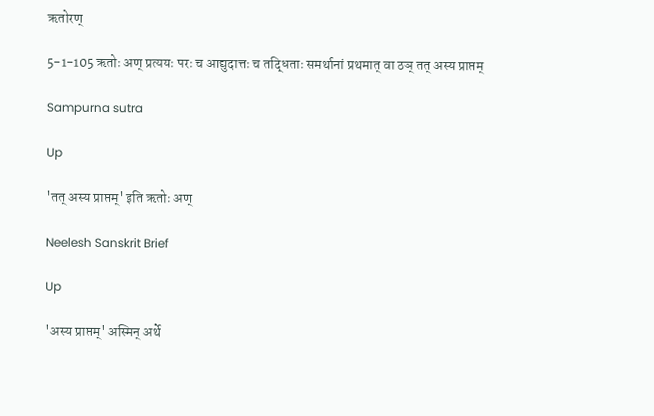ऋतोरण्

5-1-105 ऋतोः अण् प्रत्ययः परः च आद्युदात्तः च तद्धिताः समर्थानां प्रथमात् वा ठञ् तत् अस्य प्राप्तम्

Sampurna sutra

Up

'तत् अस्य प्राप्तम्' इति ऋतोः अण्

Neelesh Sanskrit Brief

Up

'अस्य प्राप्तम्' अस्मिन् अर्थे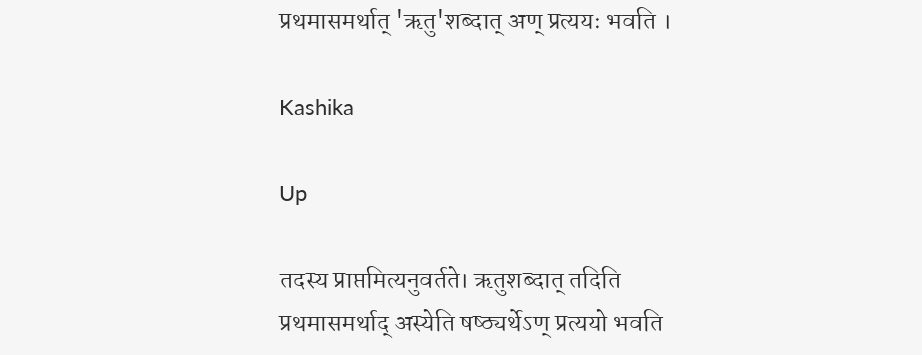प्रथमासमर्थात् 'ऋतु'शब्दात् अण् प्रत्ययः भवति ।

Kashika

Up

तदस्य प्राप्तमित्यनुवर्तते। ऋतुशब्दात् तदिति प्रथमासमर्थाद् अस्येति षष्ठ्यर्थेऽण् प्रत्ययो भवति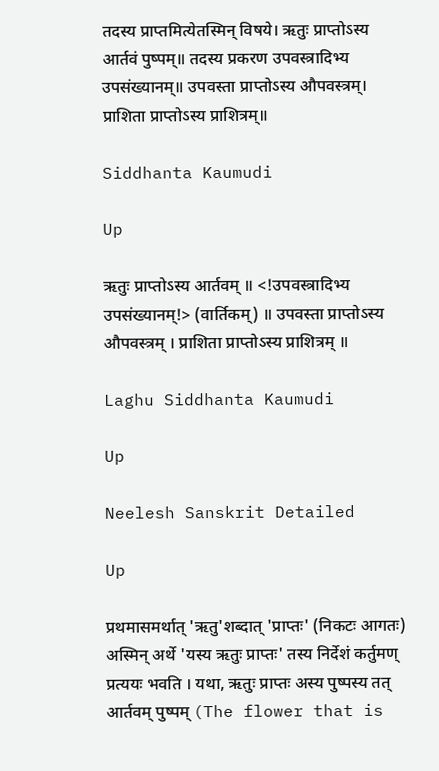तदस्य प्राप्तमित्येतस्मिन् विषये। ऋतुः प्राप्तोऽस्य आर्तवं पुष्पम्॥ तदस्य प्रकरण उपवस्त्रादिभ्य उपसंख्यानम्॥ उपवस्ता प्राप्तोऽस्य औपवस्त्रम्। प्राशिता प्राप्तोऽस्य प्राशित्रम्॥

Siddhanta Kaumudi

Up

ऋतुः प्राप्तोऽस्य आर्तवम् ॥ <!उपवस्त्रादिभ्य उपसंख्यानम्!> (वार्तिकम्) ॥ उपवस्ता प्राप्तोऽस्य औपवस्त्रम् । प्राशिता प्राप्तोऽस्य प्राशित्रम् ॥

Laghu Siddhanta Kaumudi

Up

Neelesh Sanskrit Detailed

Up

प्रथमासमर्थात् 'ऋतु'शब्दात् 'प्राप्तः' (निकटः आगतः) अस्मिन् अर्थे 'यस्य ऋतुः प्राप्तः' तस्य निर्देशं कर्तुमण् प्रत्ययः भवति । यथा, ऋतुः प्राप्तः अस्य पुष्पस्य तत् आर्तवम् पुष्पम् (The flower that is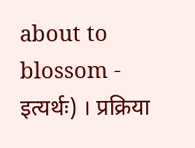about to blossom - इत्यर्थः) । प्रक्रिया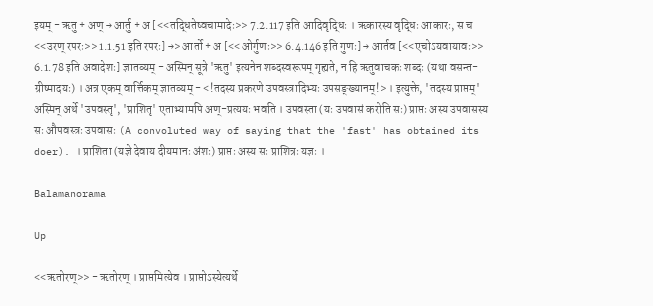इयम् - ऋतु + अण् → आर्तु + अ [<<तद्धितेष्वचामादेः>> 7.2.117 इति आदिवृद्धिः । ऋकारस्य वृद्धिः आकारः, स च <<उरण् रपरः>> 1.1.51 इति रपरः] →> आर्तो + अ [<<ओर्गुणः>> 6.4.146 इति गुणः] → आर्तव [<<एचोऽयवायावः>> 6.1.78 इति अवादेशः] ज्ञातव्यम् - अस्मिन् सूत्रे 'ऋतु' इत्यनेन शब्दस्वरूपम् गृह्यते, न हि ऋतुवाचकः शब्दः (यथा वसन्त-ग्रीष्मादयः) । अत्र एकम् वार्त्तिकम् ज्ञातव्यम् - <!तदस्य प्रकरणे उपवस्त्रादिभ्यः उपसङ्ख्यानम्!> । इत्युक्ते, 'तदस्य प्राप्तम्' अस्मिन् अर्थे 'उपवस्तृ', 'प्राशितृ' एताभ्यामपि अण्-प्रत्ययः भवति । उपवस्ता (यः उपवासं करोति सः) प्राप्तः अस्य उपवासस्य सः औपवस्त्रः उपवासः (A convoluted way of saying that the 'fast' has obtained its doer). । प्राशिता (यज्ञे देवाय दीयमानः अंशः) प्राप्तः अस्य सः प्राशित्रः यज्ञः ।

Balamanorama

Up

<<ऋतोरण्>> - ऋतोरण् । प्राप्तमित्येव । प्राप्तोऽस्येत्यर्थे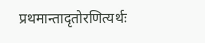प्रथमान्तादृतोरणित्यर्थः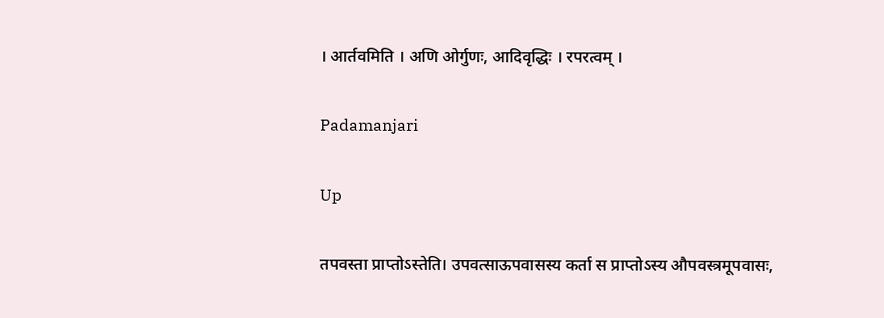। आर्तवमिति । अणि ओर्गुणः, आदिवृद्धिः । रपरत्वम् ।

Padamanjari

Up

तपवस्ता प्राप्तोऽस्तेति। उपवत्साऊपवासस्य कर्ता स प्राप्तोऽस्य औपवस्त्रमूपवासः,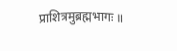प्राशित्रमुब्रह्मभागः ॥